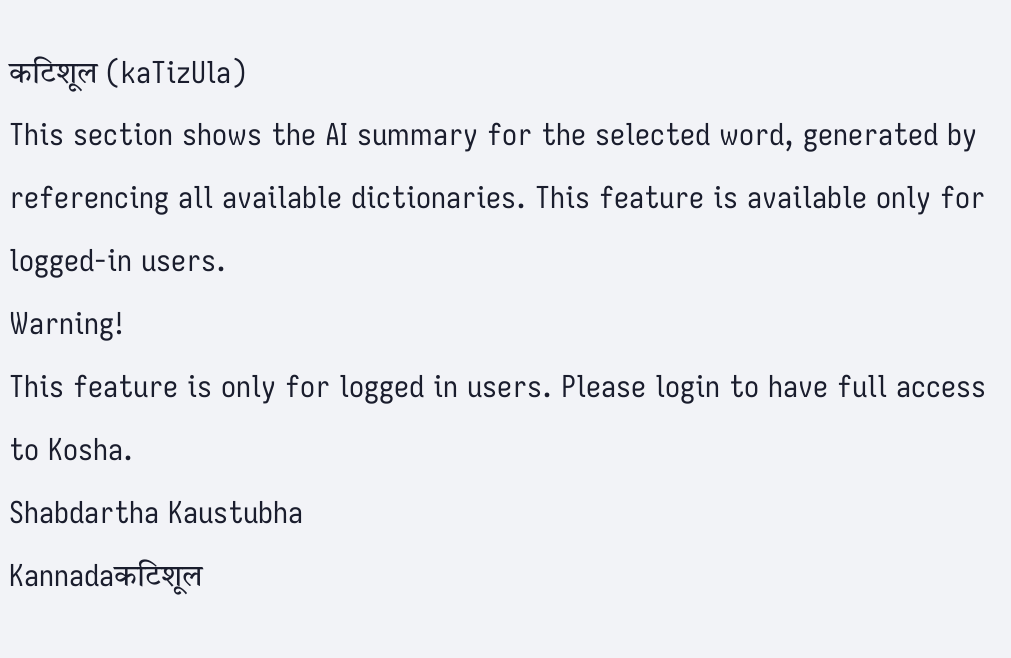कटिशूल (kaTizUla)
This section shows the AI summary for the selected word, generated by referencing all available dictionaries. This feature is available only for logged-in users.
Warning!
This feature is only for logged in users. Please login to have full access to Kosha.
Shabdartha Kaustubha
Kannadaकटिशूल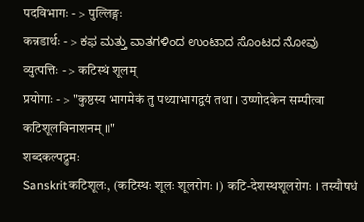पदविभागः - > पुल्लिङ्गः
कन्नडार्थः - > ಕಫ ಮತ್ತು ವಾತಗಳಿಂದ ಉಂಟಾದ ಸೊಂಟದ ನೋವು
व्युत्पत्तिः - > कटिस्थं शूलम्
प्रयोगाः - > "कुष्ठस्य भागमेकं तु पथ्याभागद्वयं तथा । उष्णोदकेन सम्पीत्वा कटिशूलविनाशनम् ॥"
शब्दकल्पद्रुमः
Sanskritकटिशूलः, (कटिस्थः शूलः शूलरोगः ।) कटि-देशस्थशूलरोगः । तस्यौषधं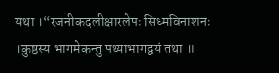यथा ।“रजनीकदलीक्षारलेपः सिध्मविनाशनः ।कुष्ठस्य भागमेकन्तु पथ्याभागद्वयं तथा ॥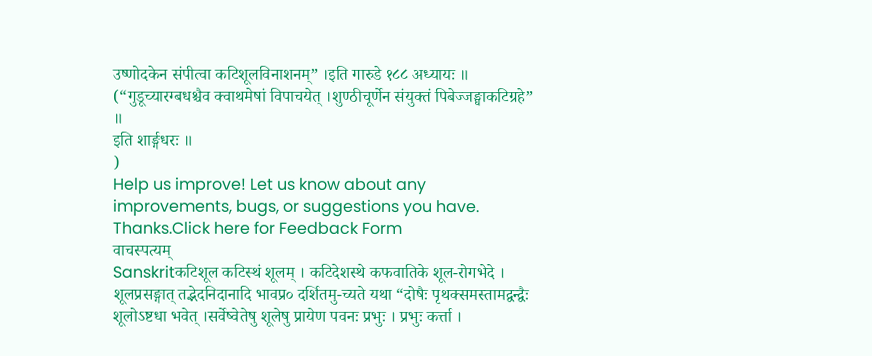उष्णोदकेन संपीत्वा कटिशूलविनाशनम्” ।इति गारुडे १८८ अध्यायः ॥
(“गुडूच्यारग्बधश्चैव क्वाथमेषां विपाचयेत् ।शुण्ठीचूर्णेन संयुक्तं पिबेज्जङ्घाकटिग्रहे” ॥
इति शार्ङ्गधरः ॥
)
Help us improve! Let us know about any improvements, bugs, or suggestions you have. Thanks.Click here for Feedback Form
वाचस्पत्यम्
Sanskritकटिशूल कटिस्थं शूलम् । कटिदेशस्थे कफवातिके शूल-रोगभेदे । शूलप्रसङ्गात् तद्भेदनिदानादि भावप्र० दर्शितमु-च्यते यथा “दोषैः पृथक्समस्तामद्वन्द्वैः शूलोऽष्टधा भवेत् ।सर्वेष्वेतेषु शूलेषु प्रायेण पवनः प्रभुः । प्रभुः कर्त्ता ।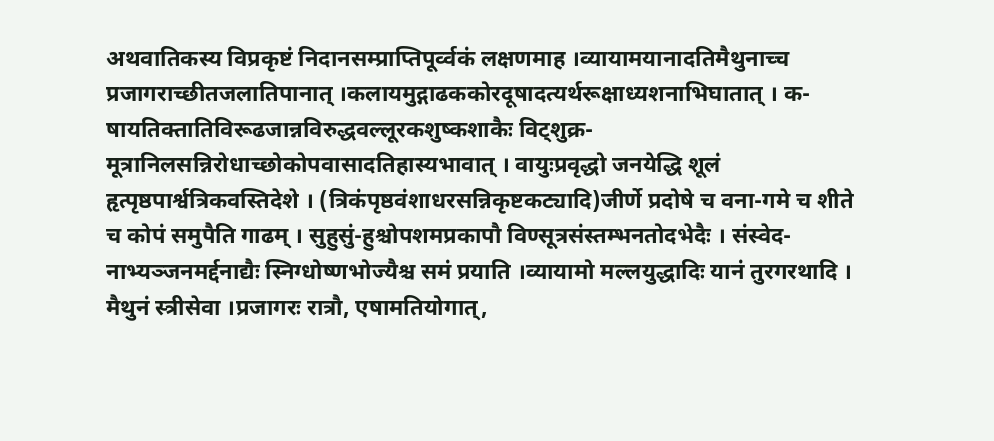अथवातिकस्य विप्रकृष्टं निदानसम्प्राप्तिपूर्व्वकं लक्षणमाह ।व्यायामयानादतिमैथुनाच्च प्रजागराच्छीतजलातिपानात् ।कलायमुद्गाढककोरदूषादत्यर्थरूक्षाध्यशनाभिघातात् । क-षायतिक्तातिविरूढजान्नविरुद्धवल्लूरकशुष्कशाकैः विट्शुक्र-मूत्रानिलसन्निरोधाच्छोकोपवासादतिहास्यभावात् । वायुःप्रवृद्धो जनयेद्धि शूलं हृत्पृष्ठपार्श्वत्रिकवस्तिदेशे । (त्रिकंपृष्ठवंशाधरसन्निकृष्टकट्यादि)जीर्णे प्रदोषे च वना-गमे च शीते च कोपं समुपैति गाढम् । सुहुसुं-हुश्चोपशमप्रकापौ विण्सूत्रसंस्तम्भनतोदभेदैः । संस्वेद-नाभ्यञ्जनमर्द्दनाद्यैः स्निग्धोष्णभोज्यैश्च समं प्रयाति ।व्यायामो मल्लयुद्धादिः यानं तुरगरथादि । मैथुनं स्त्रीसेवा ।प्रजागरः रात्रौ, एषामतियोगात्,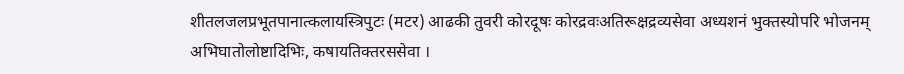शीतलजलप्रभूतपानात्कलायस्त्रिपुटः (मटर) आढकी तुवरी कोरदूषः कोरद्रवःअतिरूक्षद्रव्यसेवा अध्यशनं भुक्तस्योपरि भोजनम् अभिघातोलोष्टादिभिः, कषायतिक्तरससेवा ।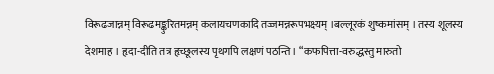विरूढजान्नम् विरूढमङ्कुरितमन्नम् कलायचणकादि तज्जमन्नरूपभक्ष्यम् ।बल्लूरकं शुष्कमांसम् । तस्य शूलस्य देशमाह । हृदा-दीति तत्र हृच्छूलस्य पृथगपि लक्षणं पठन्ति । “कफपित्ता-वरुद्धस्तु मारुतो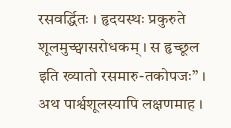रसवर्द्धितः । हृदयस्थः प्रकुरुते शूलमुच्छ्वासरोधकम् । स हृच्छूल इति ख्यातो रसमारु-तकोपजः” । अथ पार्श्वशूलस्यापि लक्षणमाह ।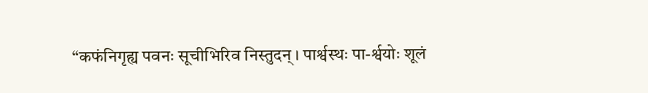“कफंनिगृह्य पवनः सूचीभिरिव निस्तुदन् । पार्श्वस्थः पा-र्श्वयोः शूलं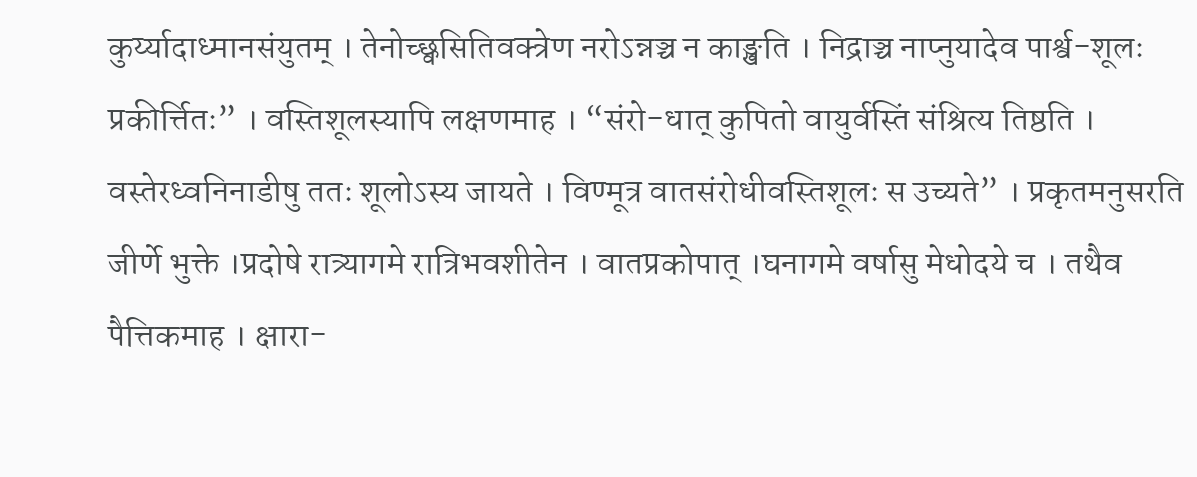कुर्य्यादाध्मानसंयुतम् । तेनोच्छ्वसितिवक्त्रेण नरोऽन्नञ्च न काङ्खति । निद्राञ्च नाप्नुयादेव पार्श्व-शूलः प्रकीर्त्तितः” । वस्तिशूलस्यापि लक्षणमाह । “संरो-धात् कुपितो वायुर्वस्तिं संश्रित्य तिष्ठति । वस्तेरध्वनिनाडीषु ततः शूलोऽस्य जायते । विण्मूत्र वातसंरोधीवस्तिशूलः स उच्यते” । प्रकृतमनुसरति जीर्णे भुक्ते ।प्रदोषे रात्र्यागमे रात्रिभवशीतेन । वातप्रकोपात् ।घनागमे वर्षासु मेधोदये च । तथैव पैत्तिकमाह । क्षारा-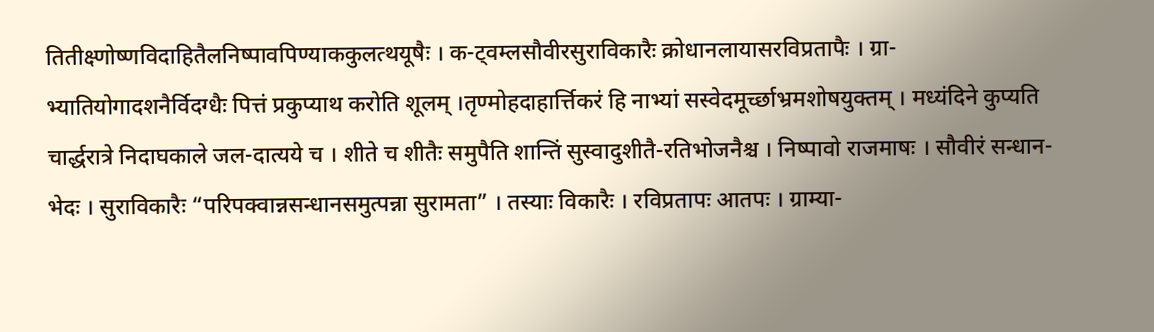तितीक्ष्णोष्णविदाहितैलनिष्पावपिण्याककुलत्थयूषैः । क-ट्वम्लसौवीरसुराविकारैः क्रोधानलायासरविप्रतापैः । ग्रा-भ्यातियोगादशनैर्विदग्धैः पित्तं प्रकुप्याथ करोति शूलम् ।तृण्मोहदाहार्त्तिकरं हि नाभ्यां सस्वेदमूर्च्छाभ्रमशोषयुक्तम् । मध्यंदिने कुप्यति चार्द्धरात्रे निदाघकाले जल-दात्यये च । शीते च शीतैः समुपैति शान्तिं सुस्वादुशीतै-रतिभोजनैश्च । निष्पावो राजमाषः । सौवीरं सन्धान-भेदः । सुराविकारैः “परिपक्वान्नसन्धानसमुत्पन्ना सुरामता” । तस्याः विकारैः । रविप्रतापः आतपः । ग्राम्या-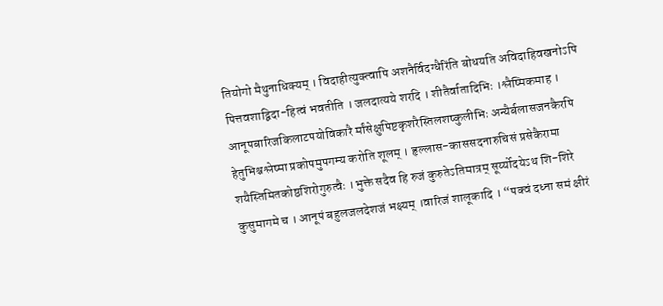तियोगो मैथुनाधिक्यम् । विदाहीत्युक्त्वापि अशनैर्विदग्धैरिंति बोधयति अविदाहिवखनोऽपि पित्तवशाद्विदा-हित्वं भवतीति । जलदात्यये शरदि । शीतैर्वातादिभिः ।श्लैष्मिकमाह । आनूपबारिजकिलाटपयोविकारै र्मांसेक्षुपिष्टकृशरैस्तिलशष्कुलीभिः अन्यैर्बलासजनकैरपि हेतुभिश्चश्लेष्मा प्रकोपमुपगम्य करोति शूलम् । हृल्लास-काससदनारुचिसं प्रसेकैरामा शयैस्तिमितकोष्ठशिरोगुरुत्वैः ।भुक्ते सदैव हि रुजं कुरुतेऽतिमात्रम् सूर्य्योदयेऽथ शि-शिरे कुसुमागमे च । आनूपं बहुलजलदेशजं भक्ष्यम् ।वारिजं शालूकादि । “पक्वं दध्ना समं क्षीरं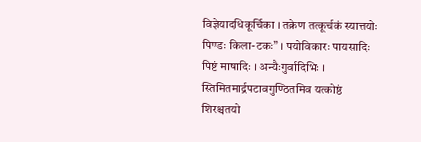विज्ञेयादधिकूर्चिका । तक्रेण तत्कूर्चकं स्यात्तयोः पिण्डः किला-टकः” । पयोविकारः पायसादिः पिष्टं माषादिः । अन्यैःगुर्वादिभिः । स्तिमितमार्द्रपटावगुण्ठितमिव यत्कोष्ठं शिरश्चतयो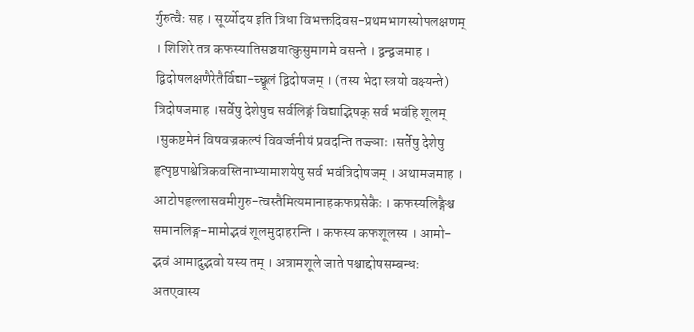र्गुरुत्वैः सह । सूर्य्योदय इति त्रिधा विभक्तदिवस-प्रथमभागस्योपलक्षणम् । शिशिरे तत्र कफस्यातिसञ्चयात्कुसुमागमे वसन्ते । द्वन्द्वजमाह । द्विदोषलक्षणैरेतैर्विद्या-च्छ्वूलं द्विदोषजम् । (तस्य भेदा स्त्रयो वक्ष्यन्ते) त्रिदोषजमाह ।सर्वेषु देशेषुच सर्वलिङ्गं विद्याद्भिषक् सर्व भवंहि शूलम् ।सुकष्टमेनं विषवज्रकल्पं विवर्ज्जनीयं प्रवदन्ति तज्ज्ञाः ।सर्तेषु देशेषु हृत्पृष्ठपाश्वेत्रिकवस्तिनाभ्यामाशयेषु सर्व भवंत्रिदोषजम् । अथामजमाह । आटोपहृल्लासवमीगुरु-त्वस्तैमित्यमानाहकफप्रसेकैः । कफस्यलिङ्गैश्च समानलिङ्ग-मामोद्भवं शूलमुदाहरन्ति । कफस्य कफशूलस्य । आमो-द्भवं आमादुद्भवो यस्य तम् । अत्रामशूले जाते पश्चाद्दोषसम्बन्धः अतएवास्य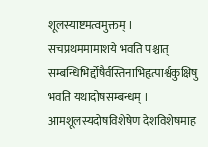शूलस्याष्टमत्वमुक्तम् । सचप्रथममामाशये भवति पश्चात् सम्बन्धिभिर्द्दोषैर्वस्तिनाभिहृत्पार्श्वकुक्षिषु भवति यथादोषसम्बन्धम् । आमशूलस्यदोषविशेषेण देशविशेषमाह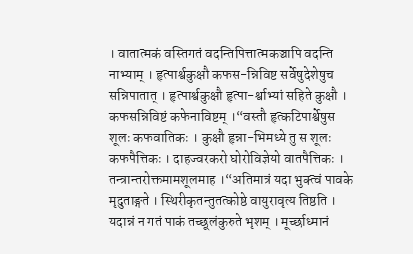। वातात्मकं वस्तिगतं वदन्तिपित्तात्मकञ्चापि वदन्ति नाभ्याम् । हृत्पार्श्वकुक्षौ कफस-न्निविष्ट सर्वेषुदेशेषुच सन्निपातात् । हृत्पार्श्वकुक्षौ हृत्पा-र्श्वाभ्यां सहिते कुक्षौ । कफसन्निविष्टं कफेनाविष्टम् ।“वस्तौ हृत्कटिपार्श्वेषुस शूलः कफवातिकः । कुक्षौ हृन्ना-भिमध्ये तु स शूलः कफपैत्तिकः । दाहज्वरकरो घोरोविज्ञेयो वातपैत्तिकः । तन्त्रान्तरोक्तमामशूलमाह ।“अतिमात्रं यदा भुक्त्वं पावके मृदुताङ्गते । स्थिरीकृतन्तुतत्कोष्ठे वायुरावृत्य तिष्ठति । यदान्नं न गतं पाकं तच्छूलंकुरुते भृशम् । मूर्च्छाध्मानं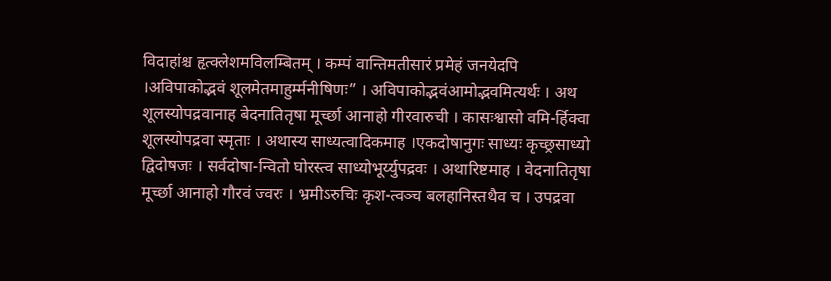विदाहांश्च हृत्क्लेशमविलम्बितम् । कम्पं वान्तिमतीसारं प्रमेहं जनयेदपि ।अविपाकोद्भवं शूलमेतमाहुर्म्मनीषिणः” । अविपाकोद्भवंआमोद्भवमित्यर्थः । अथ शूलस्योपद्रवानाह बेदनातितृषा मूर्च्छा आनाहो गीरवारुची । कासःश्वासो वमि-र्हिक्वा शूलस्योपद्रवा स्मृताः । अथास्य साध्यत्वादिकमाह ।एकदोषानुगः साध्यः कृच्छ्रसाध्यो द्विदोषजः । सर्वदोषा-न्वितो घोरस्त्व साध्योभूर्य्युपद्रवः । अथारिष्टमाह । वेदनातितृषा मूर्च्छा आनाहो गौरवं ज्वरः । भ्रमीऽरुचिः कृश-त्वञ्च बलहानिस्तथैव च । उपद्रवा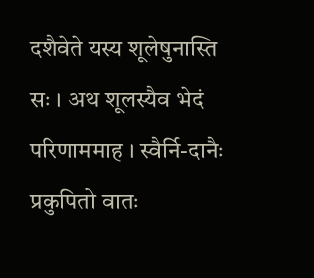दशैवेते यस्य शूलेषुनास्ति सः । अथ शूलस्यैव भेदं परिणाममाह । स्वैर्नि-दानैः प्रकुपितो वातः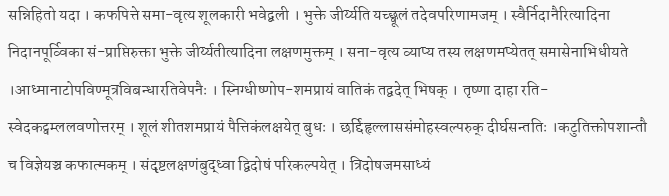सन्निहितो यदा । कफपित्ते समा-वृत्य शूलकारी भवेद्बली । भुक्ते जीर्य्यति यच्छ्वूलं तदेवपरिणामजम् । स्वैर्निदानैरित्यादिना निदानपूर्व्विका सं-प्राप्तिरुक्ता भुक्ते जीर्य्यतीत्यादिना लक्षणमुक्तम् । सना-वृत्य व्याप्य तस्य लक्षणमप्येतत् समासेनाभिधीयते ।आध्मानाटोपविण्मूत्रविबन्धारतिवेपनैः । स्निग्धीष्णोप-शमप्रायं वातिकं तद्वदेत् भिषक् । तृष्णा दाहा रति-स्वेदकट्वम्ललवणोत्तरम् । शूलं शीतशमप्रायं पैत्तिकंलक्षयेत् बुधः । छर्द्दिहृल्लाससंमोहस्वल्परुक् दीर्घसन्ततिः ।कटुतिक्तोपशान्तौ च विज्ञेयञ्च कफात्मकम् । संदृष्टलक्षणंबुद्ध्वा द्विदोषं परिकल्पयेत् । त्रिदोषजमसाध्यं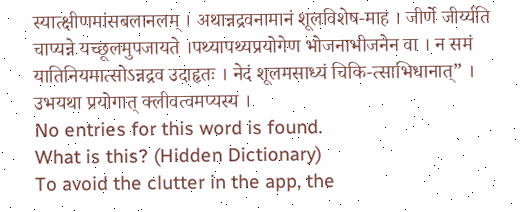स्यात्क्षीणमांसबलानलम् । अथान्नद्रवनामानं शूलविशेष-माह । जीर्णे जीर्य्यति चाप्यन्ने यच्छूलमुपजायते ।पथ्यापथ्यप्रयोगेण भोजनाभीजनेन वा । न समं यातिनियमात्सोऽन्नद्रव उदाहृतः । नेदं शूलमसाध्यं चिकि-त्साभिधानात्” । उभयथा प्रयोगात् क्लीवत्वमप्यस्य ।
No entries for this word is found.
What is this? (Hidden Dictionary)
To avoid the clutter in the app, the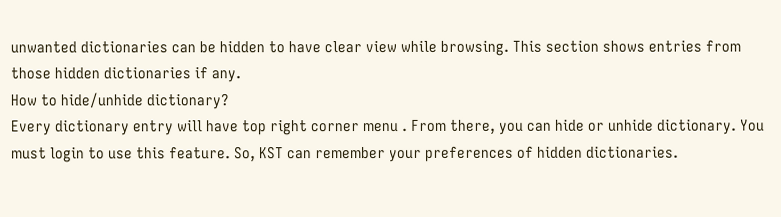unwanted dictionaries can be hidden to have clear view while browsing. This section shows entries from those hidden dictionaries if any.
How to hide/unhide dictionary?
Every dictionary entry will have top right corner menu . From there, you can hide or unhide dictionary. You must login to use this feature. So, KST can remember your preferences of hidden dictionaries.